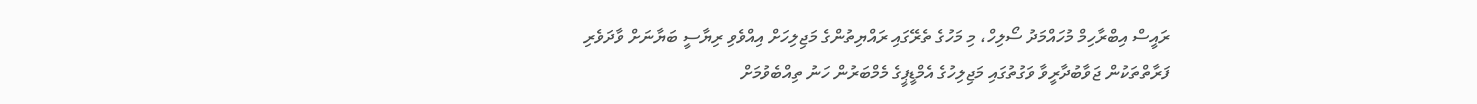ރައީސް އިބްރާހިމް މުހައްމަދު ސޯލިހް، މި މަހުގެ ތެރޭގައި ރައްޔިތުންގެ މަޖިލިހަށް އިއްވެވި ރިޔާސީ ބަޔާނަށް ވާދަވެރި ފަރާތްތަކުން ޖަވާބުދާރީވާ ވަގުތުގައި މަޖިލިހުގެ އެމްޑީޕީގެ މެމްބަރުން ހަނު ތިއްބެވުމަށް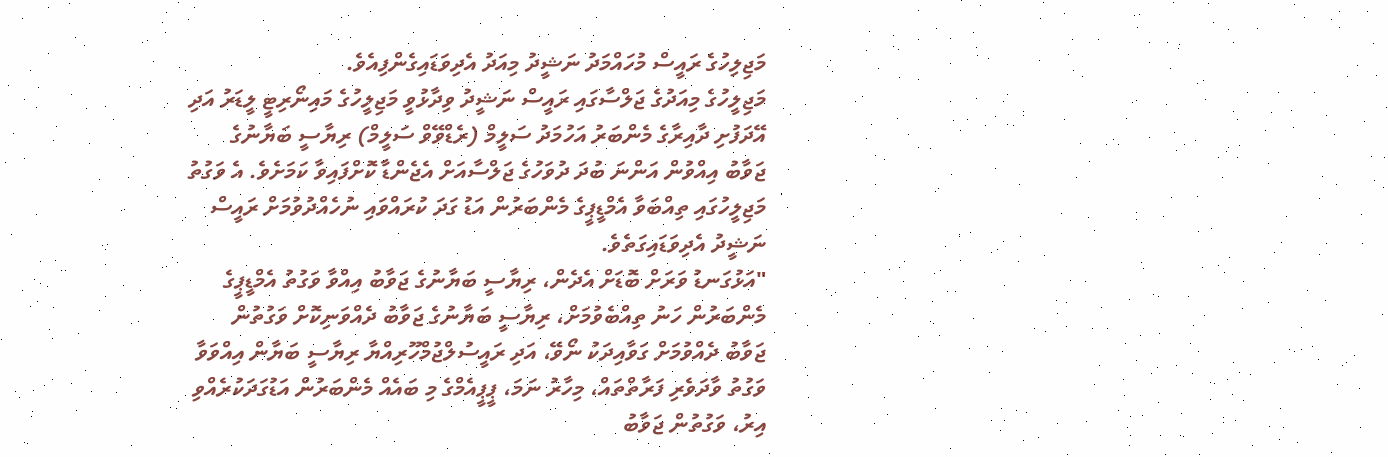މަޖިލިހުގެ ރައީސް މުހައްމަދު ނަޝީދު މިއަދު އެދިވަޑައިގެންފިއެވެ.
މަޖިލީހުގެ މިއަދުގެ ޖަލްސާގައި ރައީސް ނަޝީދު ވިދާޅުވީ މަޖިލީހުގެ މައިނޯރިޓީ ލީޑަރު އަދި އޭދަފުށި ދާއިރާގެ މެންބަރު އަހުމަދު ސަލީމް (ރެޑްވޭވް ސަލީމް) ރިޔާސީ ބަޔާނުގެ ޖަވާބު އިއްވުން އަންނަ ބުދަ ދުވަހުގެ ޖަލްސާއަށް އެޖެންޑާ ކޮށްފައިވާ ކަމަށެވެ. އެ ވަގުތު މަޖިލީހުގައި ތިއްބަވާ އެމްޑީޕީގެ މެންބަރުން އަޑު ގަދަ ކުރައްވައި ނުހެއްދުވުމަށް ރައީސް ނަޝީދު އެދިވަޑައިގަތެވެ.
"އަޅުގަނޑު ވަރަށް ބޮޑަށް އެދެން، ރިޔާސީ ބަޔާނުގެ ޖަވާބު އިއްވާ ވަގުތު އެމްޑީޕީގެ މެންބަރުން ހަނު ތިއްބެވުމަށް، ރިޔާސީ ބަޔާނުގެ ޖަވާބު ދެއްވަނިކޮށް ވަގުތުން ޖަވާބު ދެއްވުމަށް ގަވާއިދަކު ނޯވޭ، އަދި ރައީސުލްޖުމްހޫރިއްޔާ ރިޔާސީ ބަޔާން އިއްވަވާ ވަގުތު ވާދަވެރި ފަރާތްތައް، މިހާރު ނަމަ، ޕީޕީއެމްގެ މި ބައެއް މެންބަރުން އަޑުގަދަކުރެއްވި އިރު، ވަގުތުން ޖަވާބު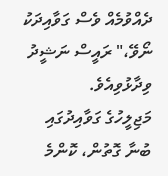ދެއްވުމެއް ވެސް ގަވާއިދަކު ނޯވޭ،" ރައީސް ނަޝީދު ވިދާޅުވިއެވެ.
މަޖިލީހުގެ ގަވާއިދުގައި ބުނާ ގޮތުން، ކޮންމެ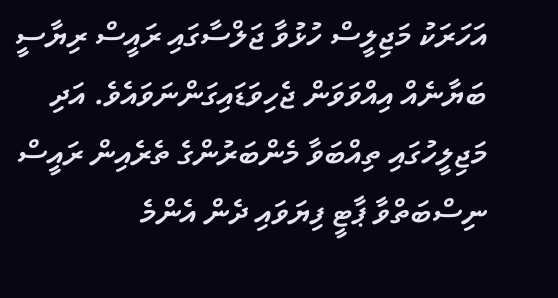އަހަރަކު މަޖިލީސް ހުޅުވާ ޖަލްސާގައި ރައީސް ރިޔާސީ ބަޔާނެއް އިއްވަވަން ޖެހިވަޑައިގަންނަވައެވެ. އަދި މަޖިލީހުގައި ތިއްބަވާ މެންބަރުންގެ ތެރެއިން ރައީސް ނިސްބަތްވާ ޕާޓީ ފިޔަވައި ދެން އެންމެ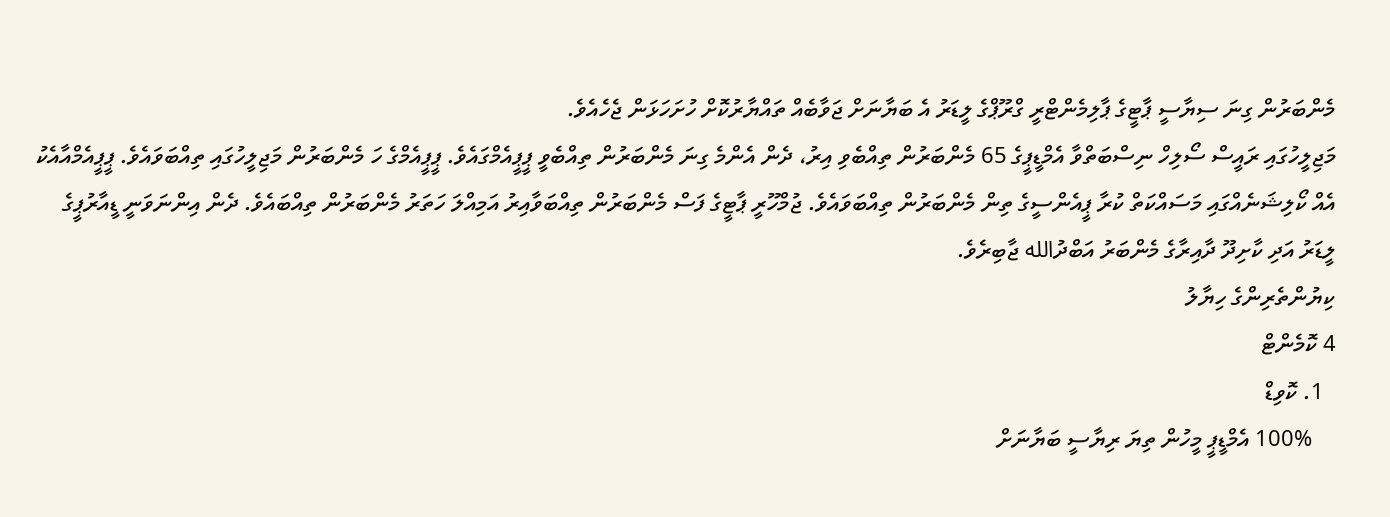މެންބަރުން ގިނަ ސިޔާސީ ޕާޓީގެ ޕާލިމެންޓްރީ ގްރޫޕްގެ ލީޑަރު އެ ބަޔާނަށް ޖަވާބެއް ތައްޔާރުކޮށް ހުށަހަޅަން ޖެހެއެވެ.
މަޖިލީހުގައި ރައީސް ސޯލިހް ނިސްބަތްވާ އެމްޑީޕީގެ 65 މެންބަރުން ތިއްބެވި އިރު، ދެން އެންމެ ގިނަ މެންބަރުން ތިއްބެވީ ޕީޕީއެމްގައެވެ. ޕީޕީއެމްގެ ހަ މެންބަރުން މަޖިލީހުގައި ތިއްބަވައެވެ. ޕީޕީއެމްއާއެކު އެއް ކޯލިޝަނެއްގައި މަސައްކަތް ކުރާ ޕީއެންސީގެ ތިން މެންބަރުން ތިއްބަވައެވެ. ޖުމްހޫރީ ޕާޓީގެ ފަސް މެންބަރުން ތިއްބަވާއިރު އަމިއްލަ ހަތަރު މެންބަރުން ތިއްބައެވެ. ދެން އިންނަވަނީ ޑީއާރުޕީގެ ލީޑަރު އަދި ކާށިދޫ ދާއިރާގެ މެންބަރު އަބްދުالله ޖާބިރެވެ.
ކިޔުންތެރިންގެ ހިޔާލު
4 ކޮމެންޓް
  1. ކޮވިޑް
    100% އެމްޑީޕީ މީހުން ތިޔަ ރިޔާސީ ބަޔާނަށް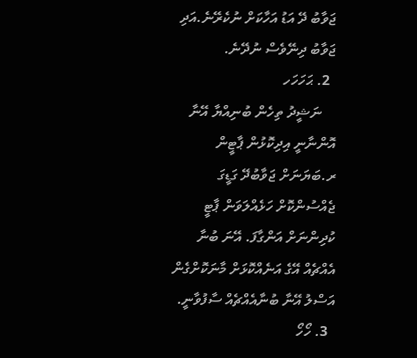ޖަވާބު ދޭ އަޑު އަހާކަށް ނުކެރޭނެ.އަދި ޖަވާބު ދިނޭވެސް ނުދޭނެ.
  2. ޙަހަހަހ
    ނަޝީދު ތިހެން ބުނިއްޔާ އޭނާ އޮންނާނީ އިދިކޮޅުން ޕާޓީން ރ.ބަޔަނަށް ޖަވާބުދޭ ގަޑީގަ ޖެއްސުންކޮށް ހަޅެއްލަވަން ޕާޓީ ކުދިންނަށް އަންގާފަ. އޭނަ ބުނާ އެއްޗެއް އޭގެ އަނެއްކޮޅަށް މާނަކޮށްގެން އަސްލު އޭނާ ބުނާއެއްޗެއް ސާފުވާނީ.
  3. ހޯހޯ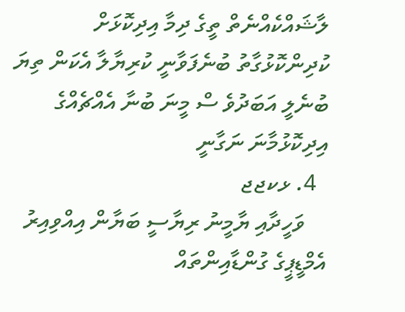ލާޝައްކެއްނެތް ތީގެ ދިމާ އިދިކޮޅަށް ކުދިންކޮޅުގާތު ބުނެފަވާނީ ކުރިޔާލާ އެކަން ތިޔަ ބުނެލީ އަބަދުވެ ސް މީނަ ބުނާ އެއްޗެއްގެ އިދިކޮޅުމާނަ ނަގާނީ
  4. ޅކޖޖ
    ވަހީދާއި ޔާމީނު ރިޔާސީ ބަޔާން އިއްވިއިރު އެމްޑީޕީގެ ގުންޑާއިންތައް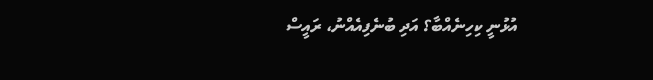އުޅުނީ ކިހިނެއްބާ؟ އަދި ބުނެފިއެއްނު، ރައީސް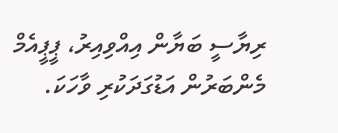ރިޔާސީ ބަޔާން އިއްވިއިރު، ޕީޕީއެމް މެންބަރުން އަޑުގަދަކުރި ވާހަކަ.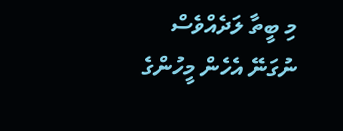މި ބީތާ ލަދެއްވެސް ނުގަނޭ އެހެން މީހުންގެ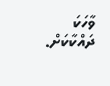ވާހަކަ ދައްކާކަށް.